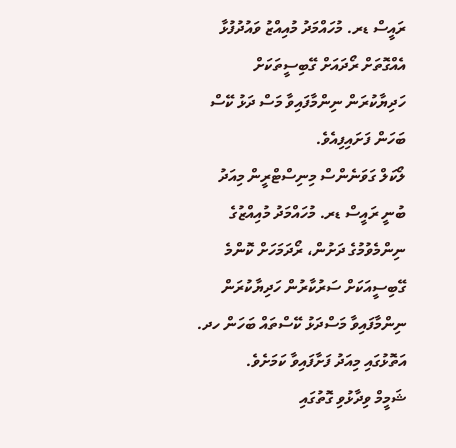ރައީސް ޑރ. މުހައްމަދު މުއިއްޒު ވައުދުފުޅާ އެއްގޮތަށް ރޯދައަށް ގޭބިސީތަކަށް ހަދިޔާކުރަން ނިންމާފައިވާ މަސް ދަޅު ކޭސް ބަހަން ފަށައިފިއެވެ.
ލޯކަލް ގަވަނެންސް މިނިސްޓްރީން މިއަދު ބުނީ ރައީސް ޑރ. މުހައްމަދު މުއިއްޒުގެ ނިންމެވުމުގެ ދަށުން، ރޯދަމަހަށް ކޮންމެ ގޭބިސީއަކަށް ސަރުކާރުން ހަދިޔާކުރަން ނިންމާފައިވާ މަސްދަޅު ކޭސްތައް ބަހަން ހދ. އަތޮޅުގައި މިއަދު ފަށާފައިވާ ކަމަށެވެ.
ޝަމީމް ވިދާޅުވި ގޮތުގައި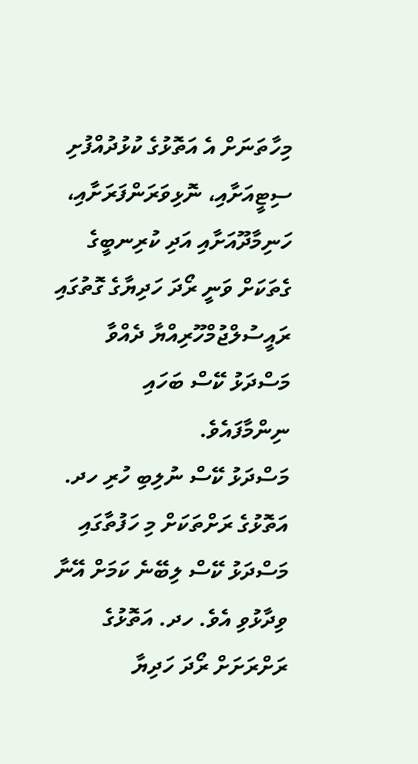މިހާތަނަށް އެ އަތޮޅުގެ ކުޅުދުއްފުށި ސިޓީއަށާއި، ނޮޅިވަރަންފަރަށާއި، ހަނިމާދޫއަށާއި އަދި ކުރިނބީގެ ގެތަކަށް ވަނީ ރޯދަ ހަދިޔާގެ ގޮތުގައި ރައީސުލްޖުމްހޫރިއްޔާ ދެއްވާ މަސްދަޅު ކޭސް ބަހައި ނިންމާފައެވެ.
މަސްދަޅު ކޭސް ނުލިބި ހުރި ހދ. އަތޮޅުގެ ރަށްތަކަށް މި ހަފުތާގައި މަސްދަޅު ކޭސް ލިބޭނެ ކަމަށް އޭނާ ވިދާޅުވި އެވެ. ހދ. އަތޮޅުގެ ރަށްރަށަށް ރޯދަ ހަދިޔާ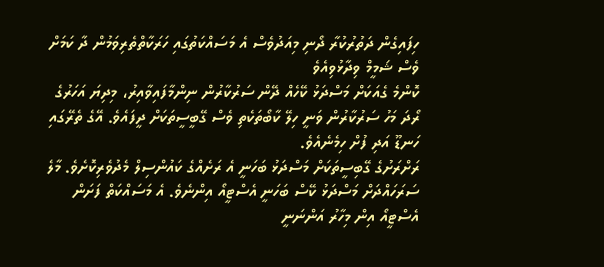ހިފައިގެން ދަތުރުކުރާ ދޯނި މިއަދުވެސް އެ މަސައްކަތުގައި ހަރަކާތްތެރިވަމުން ދާ ކަމަށް ވެސް ޝަމީމް ވިދާޅުވިއެވެ
ކޮންމެ ގެއަކަށް މަސްދަޅު ކޭހެއް ދޭން ސަރުކާރުން ނިންމާފައިވާއިރު، މިދިޔަ އަހަރުގެ ރޯދަ މަހު ސަރުކާރުން ވަނީ ހިލޭ ކާބޯތަކެތި ވެސް ގޭބީސީތަކަށް ދީފައެވެ. އޭގެ ތެރޭގައި ހަނޑޫ އަދި ފުށް ހިމެނެއެވެ.
ރަށްރަށުގެ ގޭބިސީތަކަށް މަސްދަޅު ބަހަނީ އެ ރަށެއްގެ ކައުންސިލް މެދުވެރިކޮށެވެ. މާލެ ސަރަހައްދަށް މަސްދަޅު ކޭސް ބަހަނީ އެސްޓީއޯ އިންނެވެ. އެ މަސައްކަތް ފަށަން އެސްޓީއޯ އިން މިހާރު އަންނަނީ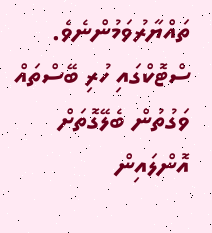ތައްޔާރުވަމުންނެވެ.
ސްޓޮކްގައި ހުރި ބޭސްތައް ވަގުތުން ބެލޭގޮތަށް އޮންލައިން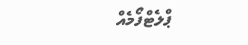ޕްލެޓްފޯމެއް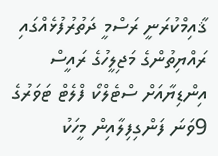ޤާއިމްކުރަނީ ރަސްމީ ދަތުރުފުޅެއްގައި ރައްޔިތުންގެ މަޖިލީހުގެ ރައީސް އިންޑިޔާއަށް ސްޓެލްކޯ ފްލެޓް ޓަވަރުގެ 9ވަނަ ފަންގިފިލާއިން މީހަކު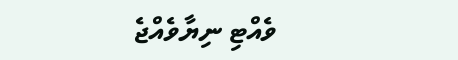ވެއްޓި ނިޔާވެއްޖެ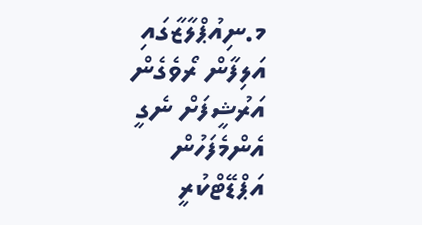މ.ނިއުޕްލާޒާގައި އަލިފާން ރޯވެގެން
އަރުޝީފަށް ނެގީ
އެންމެފަހުން އަޕްޑޭޓްކުރީ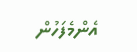އެންމެފަހުން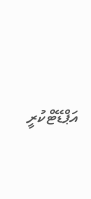އަޕްޑޭޓްކުރީ